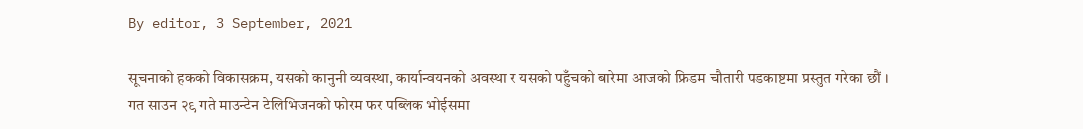By editor, 3 September, 2021

सूचनाको हकको विकासक्रम, यसको कानुनी व्यवस्था, कार्यान्वयनको अवस्था र यसको पहुँचको बारेमा आजको फ्रिडम चौतारी पडकाष्टमा प्रस्तुत गरेका छौं ।
गत साउन २९ गते माउन्टेन टेलिभिजनको फोरम फर पब्लिक भोईसमा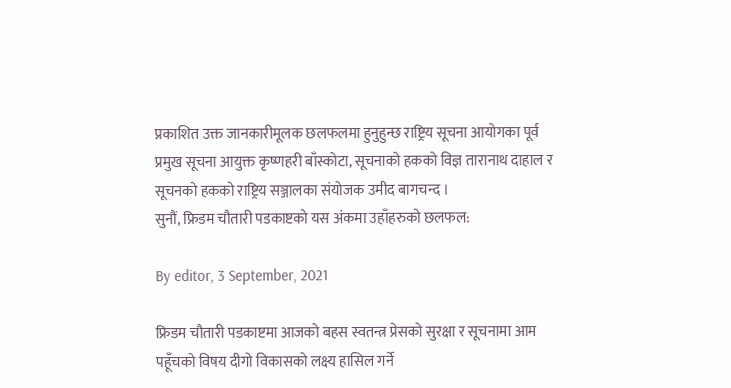प्रकाशित उक्त जानकारीमूलक छलफलमा हुनुहुन्छ राष्ट्रिय सूचना आयोगका पूर्व प्रमुख सूचना आयुक्त कृष्णहरी बाँस्कोटा, सूचनाको हकको विज्ञ तारानाथ दाहाल र सूचनको हकको राष्ट्रिय सञ्जालका संयोजक उमीद बागचन्द ।
सुनौं, फ्रिडम चौतारी पडकाष्टको यस अंकमा उहाँहरुको छलफल:

By editor, 3 September, 2021

फ्रिडम चौतारी पडकाष्टमा आजको बहस स्वतन्त्र प्रेसको सुरक्षा र सूचनामा आम पहूँचको विषय दीगो विकासको लक्ष्य हासिल गर्ने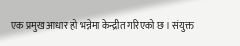एक प्रमुख आधार हो भन्नेमा केन्द्रीत गरिएको छ । संयुक्त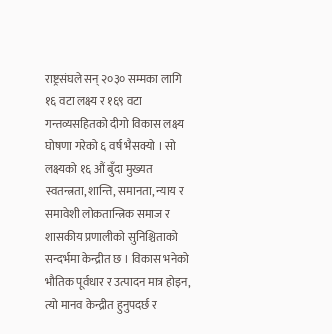राष्ट्रसंघले सन् २०३० सम्मका लागि १६ वटा लक्ष्य र १६९ वटा गन्तव्यसहितको दीगो विकास लक्ष्य घोषणा गरेको ६ वर्ष भैसक्यो । सो लक्ष्यको १६ औं बुँदा मुख्यत स्वतन्त्रता, शान्ति, समानता, न्याय र समावेशी लोकतान्त्रिक समाज र शासकीय प्रणालीको सुनिश्चिताको सन्दर्भमा केन्द्रीत छ । विकास भनेको भौतिक पूर्वधार र उत्पादन मात्र होइन, त्यो मानव केन्द्रीत हुनुपदर्छ र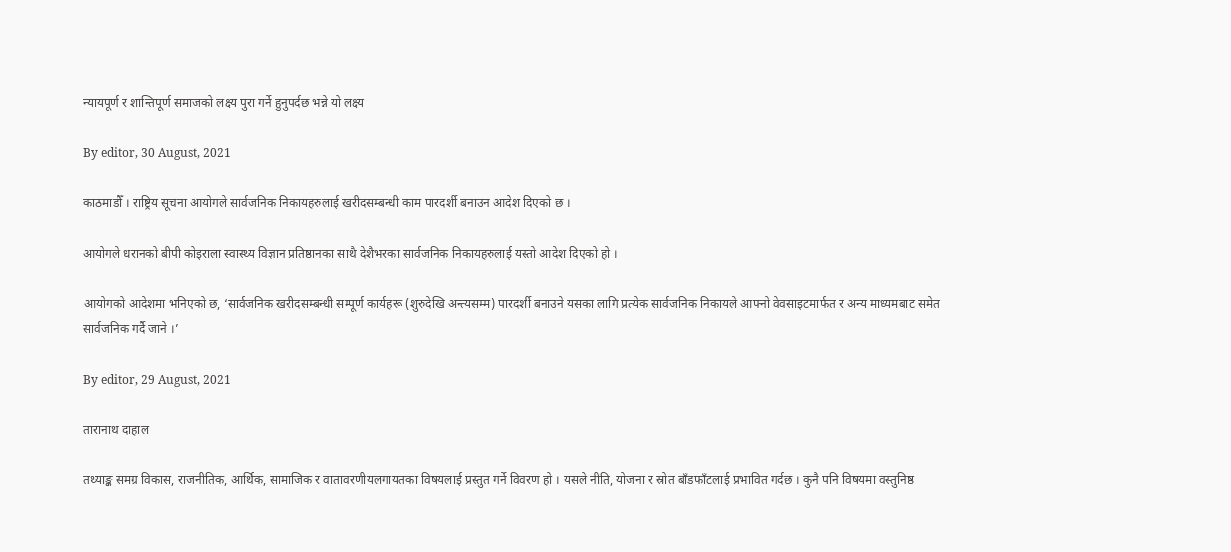न्यायपूर्ण र शान्तिपूर्ण समाजको लक्ष्य पुरा गर्ने हुनुपर्दछ भन्ने यो लक्ष्य

By editor, 30 August, 2021

काठमाडौँ । राष्ट्रिय सूचना आयोगले सार्वजनिक निकायहरुलाई खरीदसम्बन्धी काम पारदर्शी बनाउन आदेश दिएको छ ।

आयोगले धरानको बीपी कोइराला स्वास्थ्य विज्ञान प्रतिष्ठानका साथै देशैभरका सार्वजनिक निकायहरुलाई यस्तो आदेश दिएको हो ।

आयोगको आदेशमा भनिएको छ, ‘सार्वजनिक खरीदसम्बन्धी सम्पूर्ण कार्यहरू (शुरुदेखि अन्त्यसम्म) पारदर्शी बनाउने यसका लागि प्रत्येक सार्वजनिक निकायले आफ्नो वेवसाइटमार्फत र अन्य माध्यमबाट समेत सार्वजनिक गर्दै जाने ।’

By editor, 29 August, 2021

तारानाथ दाहाल

तथ्याङ्क समग्र विकास, राजनीतिक, आर्थिक, सामाजिक र वातावरणीयलगायतका विषयलाई प्रस्तुत गर्ने विवरण हो । यसले नीति, योजना र स्रोत बाँडफाँटलाई प्रभावित गर्दछ । कुनै पनि विषयमा वस्तुनिष्ठ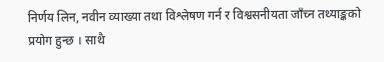निर्णय लिन, नवीन व्याख्या तथा विश्लेषण गर्न र विश्वसनीयता जाँच्न तथ्याङ्कको प्रयोग हुन्छ । साथै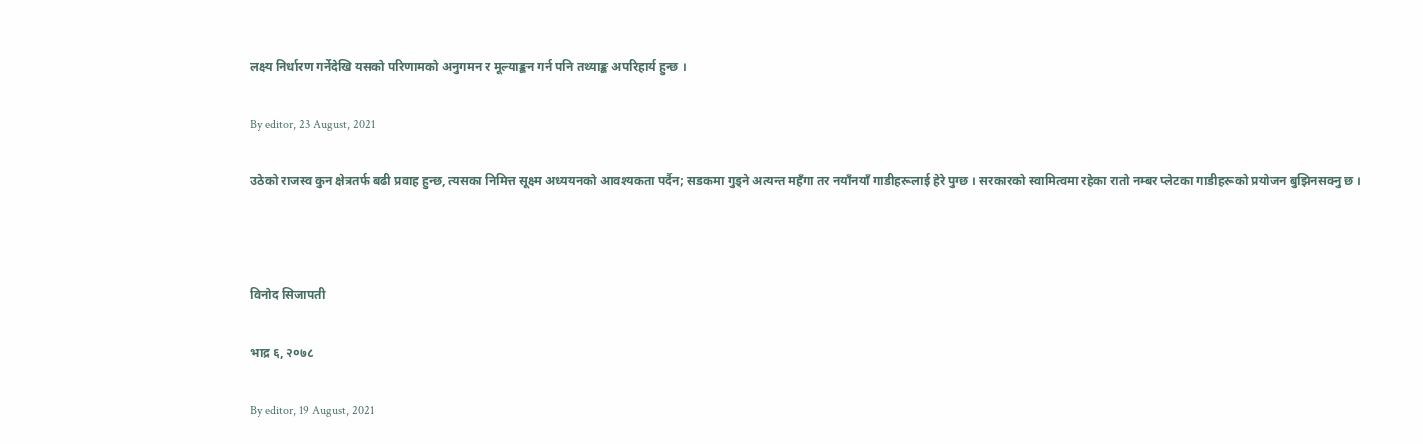लक्ष्य निर्धारण गर्नेदेखि यसको परिणामको अनुगमन र मूल्याङ्कन गर्न पनि तथ्याङ्क अपरिहार्य हुन्छ ।

By editor, 23 August, 2021

उठेको राजस्व कुन क्षेत्रतर्फ बढी प्रवाह हुन्छ, त्यसका निमित्त सूक्ष्म अध्ययनको आवश्यकता पर्दैन; सडकमा गुड्ने अत्यन्त महँगा तर नयाँनयाँ गाडीहरूलाई हेरे पुग्छ । सरकारको स्वामित्वमा रहेका रातो नम्बर प्लेटका गाडीहरूको प्रयोजन बुझिनसक्नु छ ।



विनोद सिजापती

भाद्र ६, २०७८

By editor, 19 August, 2021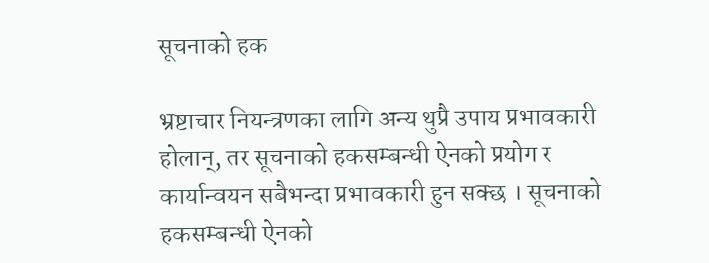सूचनाको हक

भ्रष्टाचार नियन्त्रणका लागि अन्य थुप्रै उपाय प्रभावकारी होलान्, तर सूचनाको हकसम्बन्धी ऐनको प्रयोग र कार्यान्वयन सबैभन्दा प्रभावकारी हुन सक्छ । सूचनाको हकसम्बन्धी ऐनको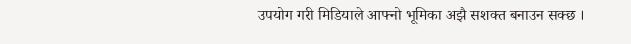उपयोग गरी मिडियाले आफ्नो भूमिका अझै सशक्त बनाउन सक्छ ।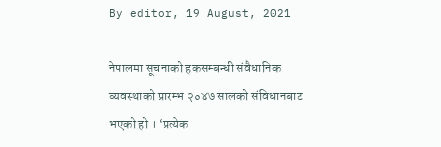By editor, 19 August, 2021

नेपालमा सूचनाको हकसम्बन्धी संवैधानिक व्यवस्थाको प्रारम्भ २०४७ सालको संविधानबाट भएको हो । ‘प्रत्येक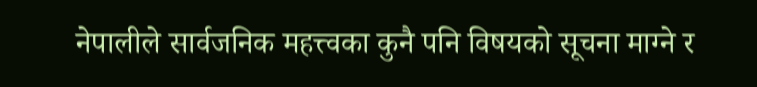नेपालीले सार्वजनिक महत्त्वका कुनै पनि विषयको सूचना माग्ने र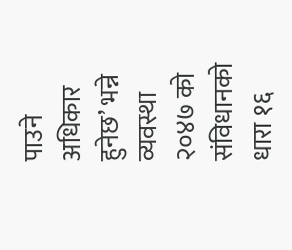पाउने अधिकार हुनेछ’ भन्ने व्यवस्था २०४७ को संविधानको धारा १६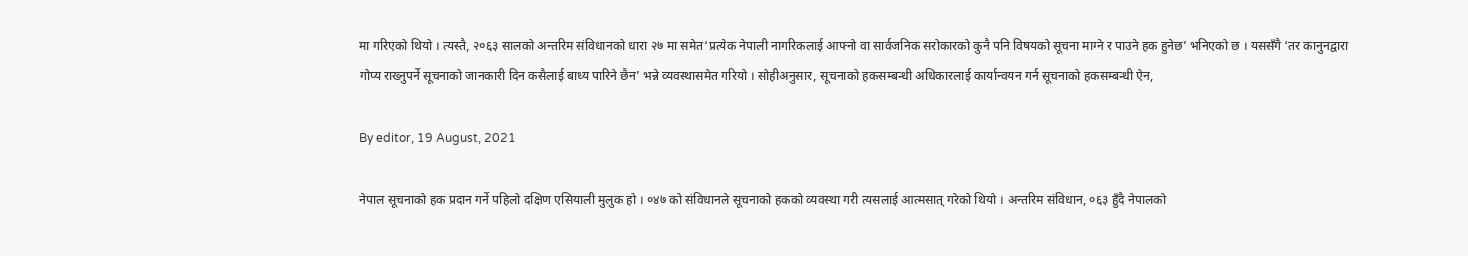मा गरिएको थियो । त्यस्तै, २०६३ सालको अन्तरिम संविधानको धारा २७ मा समेत‘प्रत्येक नेपाली नागरिकलाई आफ्नो वा सार्वजनिक सरोकारको कुनै पनि विषयको सूचना माग्ने र पाउने हक हुनेछ’ भनिएको छ । यससँगै ‘तर कानुनद्वारा गोप्य राख्नुपर्ने सूचनाको जानकारी दिन कसैलाई बाध्य पारिने छैन’ भन्ने व्यवस्थासमेत गरियो । सोहीअनुसार, सूचनाको हकसम्बन्धी अधिकारलाई कार्यान्वयन गर्न सूचनाको हकसम्बन्धी ऐन,

By editor, 19 August, 2021

नेपाल सूचनाको हक प्रदान गर्ने पहिलो दक्षिण एसियाली मुलुक हो । ०४७ को संविधानले सूचनाको हकको व्यवस्था गरी त्यसलाई आत्मसात् गरेको थियो । अन्तरिम संविधान, ०६३ हुँदै नेपालको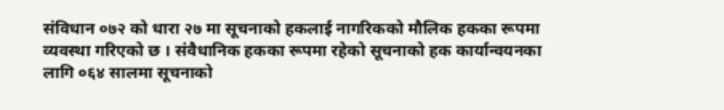संविधान ०७२ को धारा २७ मा सूचनाको हकलाई नागरिकको मौलिक हकका रूपमा व्यवस्था गरिएको छ । संवैधानिक हकका रूपमा रहेको सूचनाको हक कार्यान्वयनका लागि ०६४ सालमा सूचनाको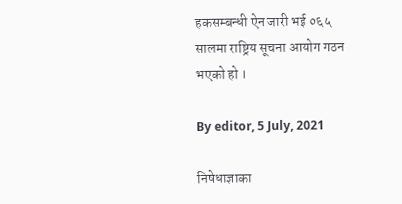हकसम्बन्धी ऐन जारी भई ०६५ सालमा राष्ट्रिय सूचना आयोग गठन भएको हो ।

By editor, 5 July, 2021

निषेधाज्ञाका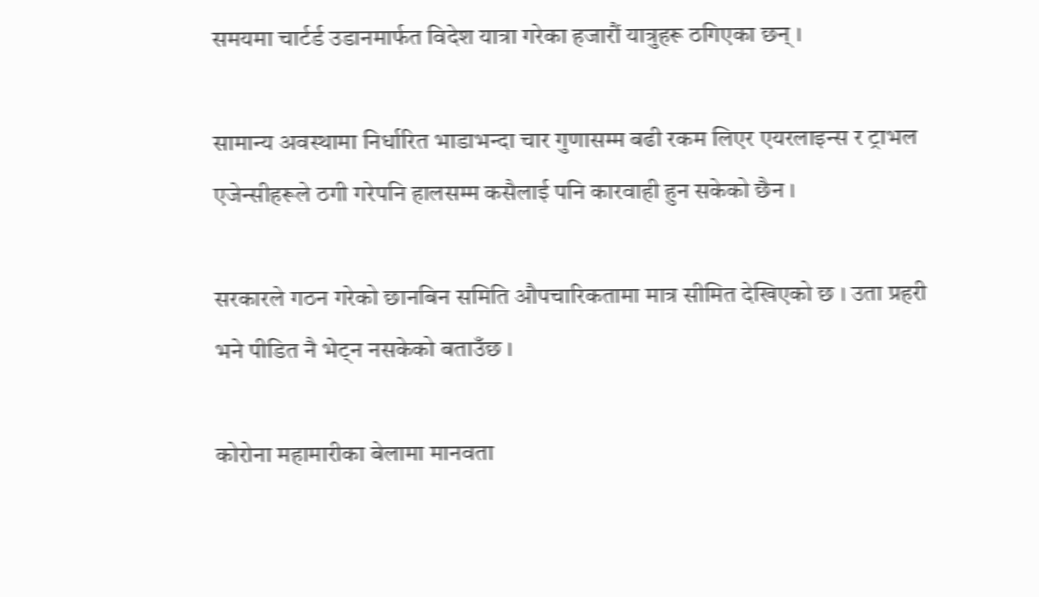समयमा चार्टर्ड उडानमार्फत विदेश यात्रा गरेका हजारौं यात्रुहरू ठगिएका छन् ।

सामान्य अवस्थामा निर्धारित भाडाभन्दा चार गुणासम्म बढी रकम लिएर एयरलाइन्स र ट्राभल एजेन्सीहरूले ठगी गरेपनि हालसम्म कसैलाई पनि कारवाही हुन सकेको छैन ।

सरकारले गठन गरेको छानबिन समिति औपचारिकतामा मात्र सीमित देखिएको छ । उता प्रहरी भने पीडित नै भेट्न नसकेको बताउँछ ।

कोरोना महामारीका बेलामा मानवता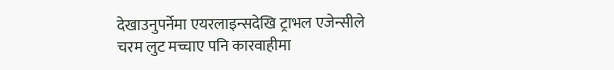देखाउनुपर्नेमा एयरलाइन्सदेखि ट्राभल एजेन्सीले चरम लुट मच्चाए पनि कारवाहीमा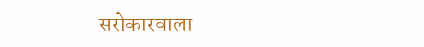सरोकारवाला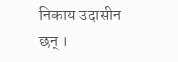निकाय उदासीन छन् ।